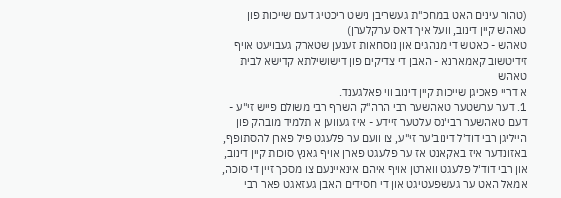(טהור עינים האט במחכ"ת געשריבן נישט ריכטיג דעם שייכות פון טאהש קיין דינוב, וועל איך דאס ערקלערן)
טאהש - כאטש די מנהגים און נוסחאות זענען שטארק געבויעט אויף זידיטשוב קאמארנא - האבן די צדיקים פון דישושילתא קדישא לבית טאהש
א דריי פאכיגן שייכות קיין דינוב ווי פאלגענד.
1. דער ערשטער טאהשער רבי הרה"ק השרף רבי משולם פייש זי"ע - דעם טאהשער רבי'נס עלטער זיידע - איז געווען א תלמיד מובהק פון הייליגן רבי דוד'ל דינוב'ער זי"ע, צו וועם ער פלעגט פיל פארן להסתופף, באזונדער איז באקאנט אז ער פלעגט פארן אויף גאנץ סוכות קיין דינוב, און רבי דוד'ל פלעגט ווארטן אויף איהם אינאיינעם צו מסכך זיין די סוכה, אמאל האט ער געשפעטיגט און די חסידים האבן געזאגט פאר רבי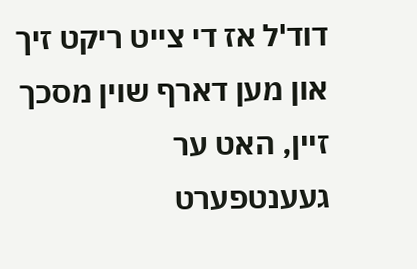דוד'ל אז די צייט ריקט זיך און מען דארף שוין מסכך זיין, האט ער געענטפערט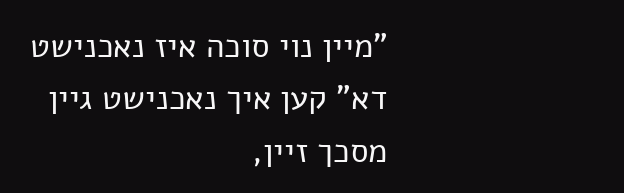"מיין נוי סוכה איז נאכנישט דא" קען איך נאכנישט גיין מסכך זיין,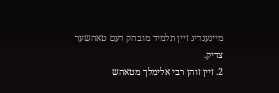מיינענדיג זיין תלמיד מובהק דעם טאהשער צדיק.
2. זיין זוהן רבי אלימלך מטאהש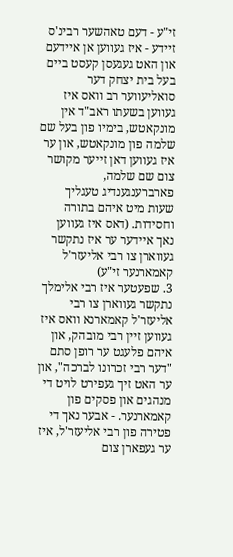זי"ע - דעם טאהשער רבינ'ס זיידע - איז געווען אן איידעם און האט געגעסן קעסט ביים בעל בית יצחק דער סואליעווער רב וואס איז געווען בשעתו ראב"ד אין מונקאטש, בימיו פון בעל שם שלמה פון מונקאטש, און ער איז געווען דאן זייער מקושר צום שם שלמה, פארברענגענדיג טעגליך שעות מיט איהם בתורה וחסידות. (דאס איז געווען נאך איידער ער איז נתקשר געווארן צו רבי אליעזר'ל קאמארנער זי"ע)
3. שפעטער איז רבי אלימלך נתקשר געווארן צו רבי אליעזר'ל קאמארנא וואס איז געווען זיין רבי מובהק, און איהם פלעגט ער רופן סתם "דער רבי זכרונו לברכה", און ער האט זיך געפירט לויט די מנהגים און פסקים פון קאמארנער. - אבער נאך די פטירה פון רבי אליעזר'ל, איז ער געפארן צום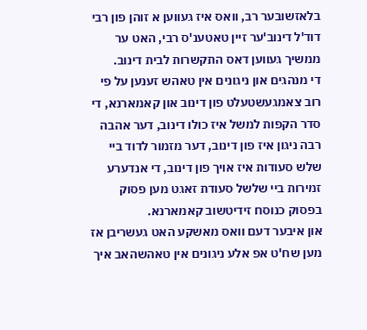בלאזשובער רב, וואס איז געווען א זוהן פון רבי דוד'ל דינוב'ער זיין טאטענ'ס רבי, האט ער ממשיך געווען דאס התקשרות לבית דינוב.
די מנהגים און ניגונים אין טאהש זענען על פי רוב צאמגעשטעלט פון דינוב און קאמארנא, די סדר הקפות למשל איז כולו דינוב, דער אהבה רבה ניגון איז פון דינוב, דער מזמור לדוד ביי שלש סעודות איז אויך פון דינוב, די אנדערע זמירות ביי שלשל סעודת זאגט מען פסוק בפסוק כנוסח זידיטשוב קאמארנא.
און איבער דעם וואס מאשקע האט געשריבן אז מען שח'ט אפ אלע ניגונים אין טאהשהאב איך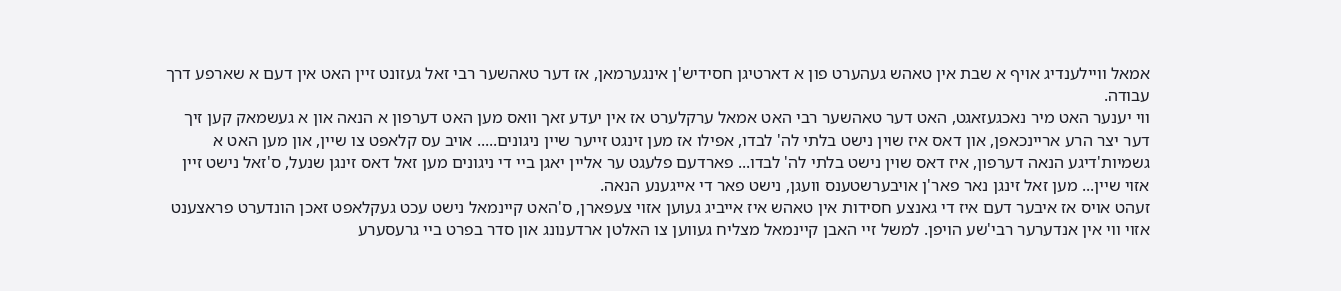אמאל וויילענדיג אויף א שבת אין טאהש געהערט פון א דארטיגן חסידיש'ן אינגערמאן, אז דער טאהשער רבי זאל געזונט זיין האט אין דעם א שארפע דרך עבודה.
ווי יענער האט מיר נאכגעזאגט, האט דער טאהשער רבי האט אמאל ערקלערט אז אין יעדע זאך וואס מען האט דערפון א הנאה און א געשמאק קען זיך דער יצר הרע אריינכאפן, און דאס איז שוין נישט בלתי לה' לבדו, אפילו אז מען זינגט זייער שיין ניגונים..... אויב עס קלאפט צו שיין, און מען האט א גשמיות'דיגע הנאה דערפון, איז דאס שוין נישט בלתי לה' לבדו... פארדעם פלעגט ער אליין יאגן ביי די ניגונים מען זאל דאס זינגן שנעל, ס'זאל נישט זיין אזוי שיין... מען זאל זינגן נאר פאר'ן אויבערשטענס וועגן, נישט פאר די אייגענע הנאה.
זעהט אויס אז איבער דעם איז די גאנצע חסידות אין טאהש איז אייביג געוען אזוי צעפארן, ס'האט קיינמאל נישט עכט געקלאפט זאכן הונדערט פראצענט אזוי ווי אין אנדערער רבי'שע הויפן. למשל זיי האבן קיינמאל מצליח געווען צו האלטן ארדענונג און סדר בפרט ביי גרעסערע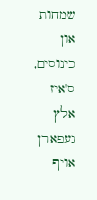שמחות און כינוסים, ס'איז אלץ געפארן אויף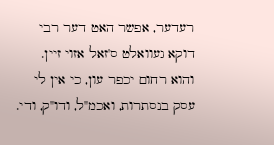רעדער, אפשר האט דער רבי דוקא געוואלט ס'זאל אזוי זיין.
והוא רחום יכפר עון, כי אין לי עסק בנסתרות, ואכמ"ל, ודו"ק, ודי.